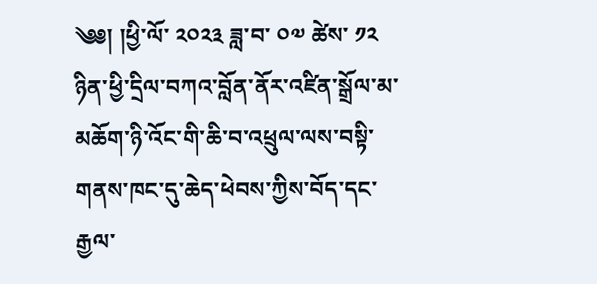༄༅། །ཕྱི་ལོ་ ༢༠༢༣ ཟླ་བ་ ༠༧ ཚེས་ ༡༢ ཉིན་ཕྱི་དྲིལ་བཀའ་བློན་ནོར་འཛིན་སྒྲོལ་མ་མཆོག་ཉི་འོང་གི་ཆི་བ་འཕྲུལ་ལས་བསྟི་གནས་ཁང་དུ་ཆེད་ཕེབས་ཀྱིས་བོད་དང་རྒྱལ་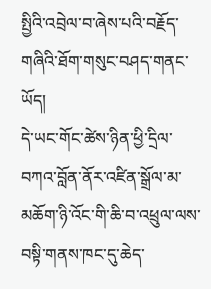སྤྱིའི་འབྲེལ་བ་ཞེས་པའི་བརྗོད་གཞིའི་ཐོག་གསུང་བཤད་གནང་ཡོད།
དེ་ཡང་གོང་ཚེས་ཉིན་ཕྱི་དྲིལ་བཀའ་བློན་ནོར་འཛིན་སྒྲོལ་མ་མཆོག་ཉི་འོང་གི་ཆི་བ་འཕྲུལ་ལས་བསྟི་གནས་ཁང་དུ་ཆེད་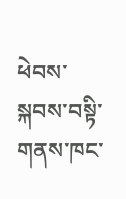ཕེབས་སྐབས་བསྟི་གནས་ཁང་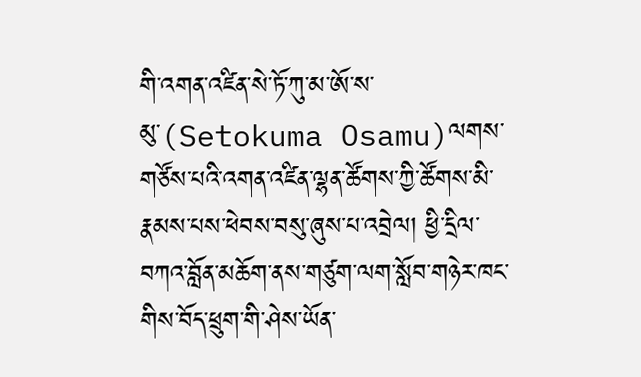གི་འགན་འཛིན་སེ་ཏོ་ཀུ་མ་ཨོ་ས་མུ་(Setokuma Osamu)ལགས་གཙོས་པའི་འགན་འཛིན་ལྷན་ཚོགས་ཀྱི་ཚོགས་མི་རྣམས་པས་ཕེབས་བསུ་ཞུས་པ་འབྲེལ། ཕྱི་དྲིལ་བཀའ་བློན་མཆོག་ནས་གཙུག་ལག་སློབ་གཉེར་ཁང་གིས་བོད་ཕྲུག་གི་ཤེས་ཡོན་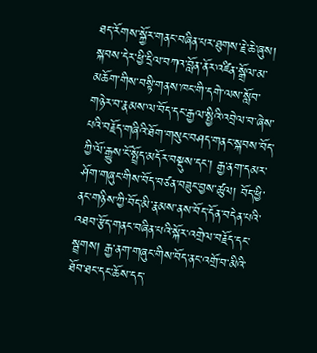ཐད་རོགས་སྐྱོར་གནང་བཞིན་པར་ཐུགས་རྗེ་ཆེ་ཞུས།
སྐབས་དེར་ཕྱི་དྲིལ་བཀའ་བློན་ནོར་འཛིན་སྒྲོལ་མ་མཆོག་གིས་བསྟི་གནས་ཁང་གི་དགེ་ལས་སློབ་གཉེར་བ་རྣམས་ལ་བོད་དང་རྒྱལ་སྤྱིའི་འབྲེལ་བ་ཞེས་པའི་བརྗོད་གཞིའི་ཐོག་གསུང་བཤད་གནང་སྐབས་བོད་ཀྱི་ལོ་རྒྱུས་ངོ་སྤྲོད་མདོར་བསྡུས་དང་། རྒྱ་ནག་དམར་ཤོག་གཞུང་གིས་བོད་བཙན་བཟུང་བྱས་ཚུལ། བོད་ཕྱི་ནང་གཉིས་ཀྱི་བོད་མི་རྣམས་ནས་བོད་དོན་བདེན་པའི་འཐབ་རྩོད་གནང་བཞིན་པའི་སྐོར་འགྲེལ་བརྗོད་དང་སྦྲགས། རྒྱ་ནག་གཞུང་གིས་བོད་ནང་འགྲོ་བ་མིའི་ཐོབ་ཐང་དང་ཆོས་དད་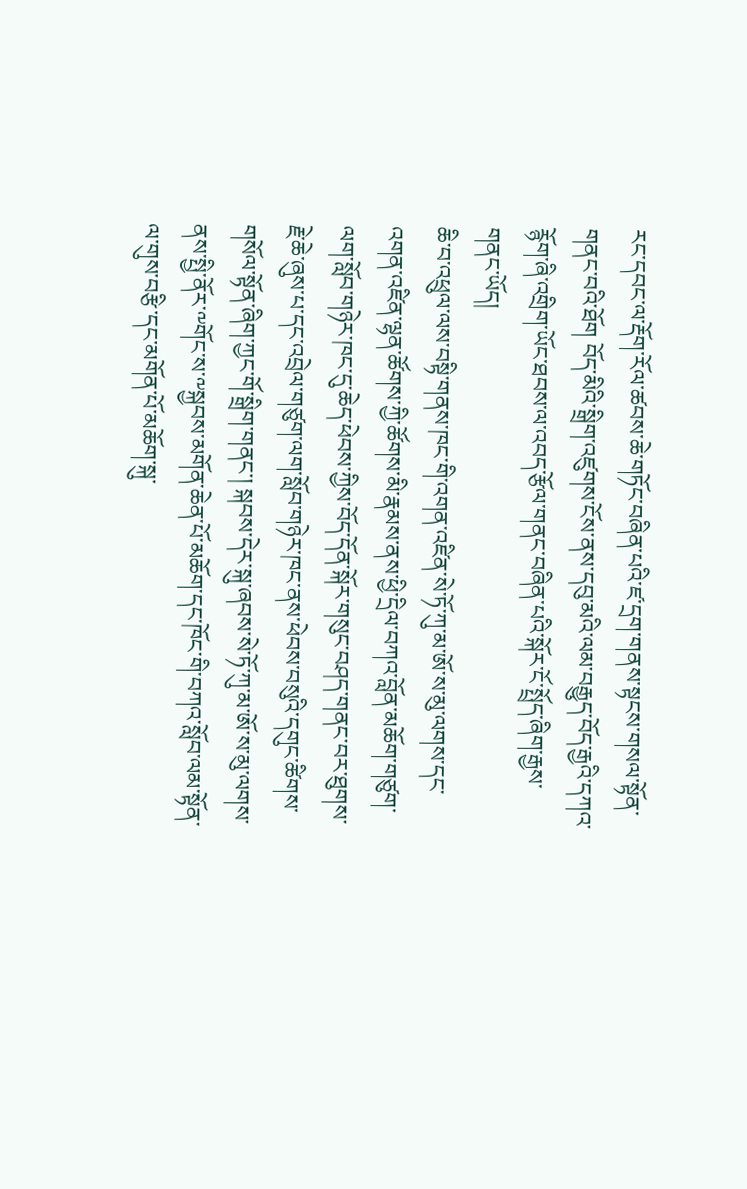རང་དབང་ལ་རྡོག་རོལ་ཚབས་ཆེ་གཏོང་བཞིན་པའི་ཛ་དྲག་གནས་སྟངས་གསལ་སྟོན་གནང་བའི་ཐོག བོད་མིའི་སྒྲིག་འཛུགས་ངོས་ནས་དབུ་མའི་ལམ་བརྒྱུད་བོད་རྒྱའི་དཀའ་རྙོག་ཞི་འགྲིག་ཡོང་ཐབས་ལ་འབད་རྩོལ་གནང་བཞིན་པའི་སྐོར་ངོ་སྤྲོད་ཞིག་རྒྱས་གནང་ཡོད།
ཆི་བ་འཕྲུལ་ལས་བསྟི་གནས་ཁང་གི་འགན་འཛིན་སེ་ཏོ་ཀུ་མ་ཨོ་ས་མུ་ལགས་དང་འགན་འཛིན་ལྷན་ཚོགས་ཀྱི་ཚོགས་མི་རྣམས་ནས་ཕྱི་དྲིལ་བཀའ་བློན་མཆོག་གཙུག་ལག་སློབ་གཉེར་ཁང་དུ་ཆེད་ཕེབས་ཀྱིས་བོད་དོན་སྐོར་གསུང་བཤད་གནང་བར་ཐུགས་རྗེ་ཆེ་ཞུས་པ་དང་འབྲེལ་གཙུག་ལག་སློབ་གཉེར་ཁང་ནས་ཕེབས་བསུའི་དགུང་ཚིགས་གསོལ་སྟོན་ཞིག་ཀྱང་གོ་སྒྲིག་གནང་། སྐབས་དེར་སྐུ་ཞབས་སེ་ཏོ་ཀུ་མ་ཨོ་ས་མུ་ལགས་ནས་སྤྱི་ནོར་༸གོང་ས་༸སྐྱབས་མགོན་ཆེན་པོ་མཆོག་དང་ཁོང་གི་བཀའ་སློབ་ལམ་སྟོན་ལ་གུས་བརྩི་དང་མགོན་པོ་མཆོག་སྐུ་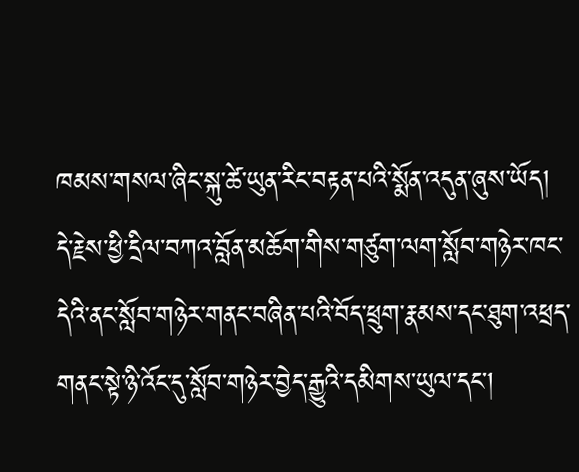ཁམས་གསལ་ཞིང་སྐུ་ཚེ་ཡུན་རིང་བརྟན་པའི་སྨོན་འདུན་ཞུས་ཡོད།
དེ་རྗེས་ཕྱི་དྲིལ་བཀའ་བློན་མཆོག་གིས་གཙུག་ལག་སློབ་གཉེར་ཁང་དེའི་ནང་སློབ་གཉེར་གནང་བཞིན་པའི་བོད་ཕྲུག་རྣམས་དང་ཐུག་འཕྲད་གནང་སྟེ་ཉི་འོང་དུ་སློབ་གཉེར་བྱེད་རྒྱུའི་དམིགས་ཡུལ་དང་།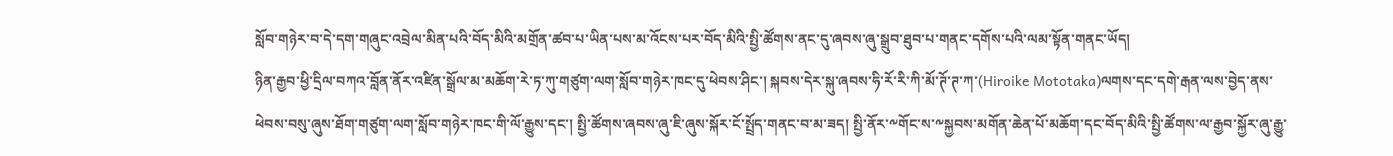སློབ་གཉེར་བ་དེ་དག་གཞུང་འབྲེལ་མིན་པའི་བོད་མིའི་མགྲོན་ཚབ་པ་ཡིན་པས་མ་འོངས་པར་བོད་མིའི་སྤྱི་ཚོགས་ནང་དུ་ཞབས་ཞུ་སྒྲུབ་ཐུབ་པ་གནང་དགོས་པའི་ལམ་སྟོན་གནང་ཡོད།
ཉིན་རྒྱབ་ཕྱི་དྲིལ་བཀའ་བློན་ནོར་འཛིན་སྒྲོལ་མ་མཆོག་རེ་ཏ་ཀུ་གཙུག་ལག་སློབ་གཉེར་ཁང་དུ་ཕེབས་ཤིང་། སྐབས་དེར་སྐུ་ཞབས་ཧི་རོ་རི་ཀི་མོ་ཊོ་ཊ་ཀ་(Hiroike Mototaka)ལགས་དང་དགེ་རྒན་ལས་བྱེད་ནས་ཕེབས་བསུ་ཞུས་ཐོག་གཙུག་ལག་སློབ་གཉེར་ཁང་གི་ལོ་རྒྱུས་དང་། སྤྱི་ཚོགས་ཞབས་ཞུ་ཇི་ཞུས་སྐོར་ངོ་སྤྲོད་གནང་བ་མ་ཟད། སྤྱི་ནོར་༸གོང་ས་༸སྐྱབས་མགོན་ཆེན་པོ་མཆོག་དང་བོད་མིའི་སྤྱི་ཚོགས་ལ་རྒྱབ་སྐྱོར་ཞུ་རྒྱུ་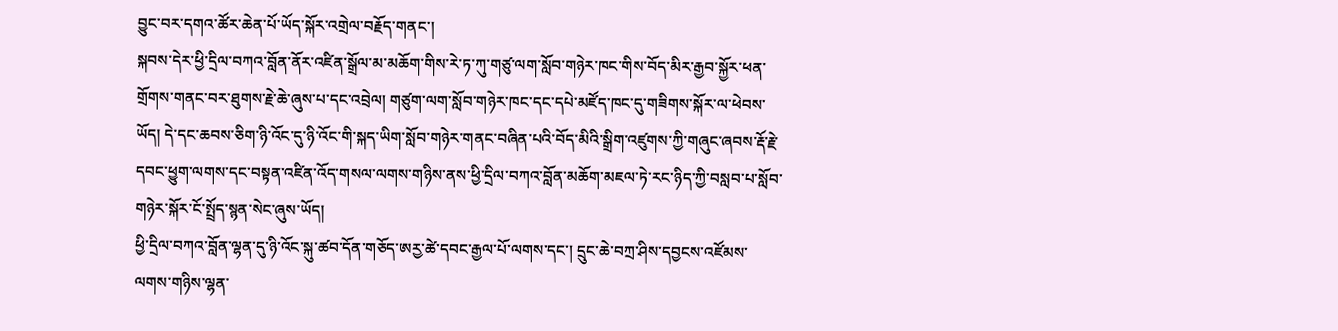བྱུང་བར་དགའ་ཚོར་ཆེན་པོ་ཡོད་སྐོར་འགྲེལ་བརྗོད་གནང་།
སྐབས་དེར་ཕྱི་དྲིལ་བཀའ་བློན་ནོར་འཛིན་སྒྲོལ་མ་མཆོག་གིས་རེ་ཏ་ཀུ་གཙུ་ལག་སློབ་གཉེར་ཁང་གིས་བོད་མིར་རྒྱབ་སྐྱོར་ཕན་གྲོགས་གནང་བར་ཐུགས་རྗེ་ཆེ་ཞུས་པ་དང་འབྲེལ། གཙུག་ལག་སློབ་གཉེར་ཁང་དང་དཔེ་མཛོད་ཁང་དུ་གཟིགས་སྐོར་ལ་ཕེབས་ཡོད། དེ་དང་ཆབས་ཅིག་ཉི་འོང་དུ་ཉི་འོང་གི་སྐད་ཡིག་སློབ་གཉེར་གནང་བཞིན་པའི་བོད་མིའི་སྒྲིག་འཛུགས་ཀྱི་གཞུང་ཞབས་རྡོ་རྗེ་དབང་ཕྱུག་ལགས་དང་བསྟན་འཛིན་འོད་གསལ་ལགས་གཉིས་ནས་ཕྱི་དྲིལ་བཀའ་བློན་མཆོག་མཇལ་ཏེ་རང་ཉིད་ཀྱི་བསླབ་པ་སློབ་གཉེར་སྐོར་ངོ་སྤྲོད་སྙན་སེང་ཞུས་ཡོད།
ཕྱི་དྲིལ་བཀའ་བློན་ལྷན་དུ་ཉི་འོང་སྐུ་ཚབ་དོན་གཅོད་ཨརྱ་ཚེ་དབང་རྒྱལ་པོ་ལགས་དང་། དྲུང་ཆེ་བཀྲ་ཤིས་དབྱངས་འཛོམས་ལགས་གཉིས་ལྷན་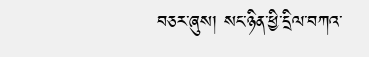བཅར་ཞུས། སང་ཉིན་ཕྱི་དྲིལ་བཀའ་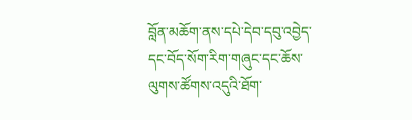བློན་མཆོག་ནས་དཔེ་དེབ་དབུ་འབྱེད་དང་བོད་སོག་རིག་གཞུང་དང་ཆོས་ལུགས་ཚོགས་འདུའི་ཐོག་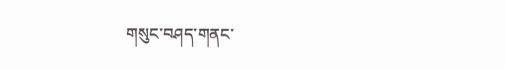གསུང་བཤད་གནང་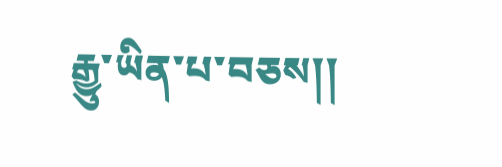རྒྱུ་ཡིན་པ་བཅས།།